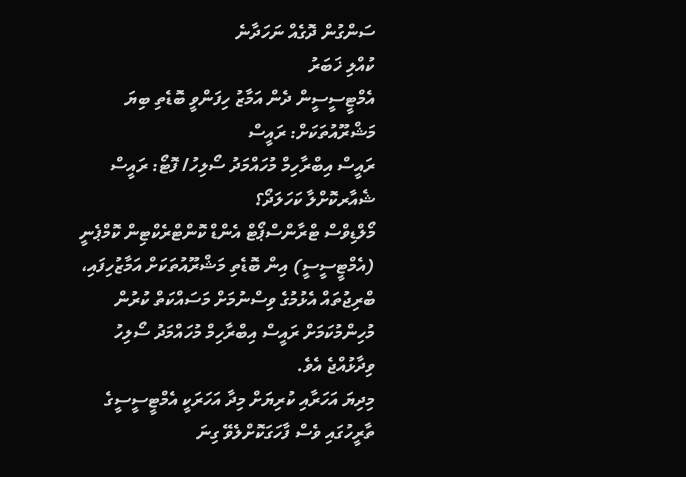ސަންގުން ދޮގެއް ނަހަދާނެ
ކުއްލި ޚަބަރު
އެމްޓީސީސީން ދެން އަމާޒު ހިފަންވީ ބޮޑެތި ބިޔަ މަޝްރޫއުތަކަށް: ރައީސް
ރައީސް އިބްރާހިމް މުހައްމަދު ސޯލިހު/ ފޮޓޯ: ރައީސް
ޝެއާރކޮށްލާ ކަހަލަދޯ؟
މޯލްޑިވްސް ޓްރާންސްޕޯޓް އެންޑް ކޮންޓްރެކްޓިން ކޮމްޕެނީ (އެމްޓީސީސީ) އިން ބޮޑެތި މަޝްރޫއުތަކަށް އަމާޒުހިފައި، ބްރިޖުތައް އެޅުމުގެ ވިސްނުމަށް މަސައްކަތް ކުރުން މުހިންމުކަމަށް ރައީސް އިބްރާހިމް މުހައްމަދު ސޯލިހު ވިދާޅުއްޖެ އެވެ.
މިދިޔަ އަހަރާއި ކުރިޔަށް މިދާ އަހަރަކީ އެމްޓީސީސީގެ ތާރީހުގައި ވެސް ފާހަގަކޮށްލެވޭ ގިނަ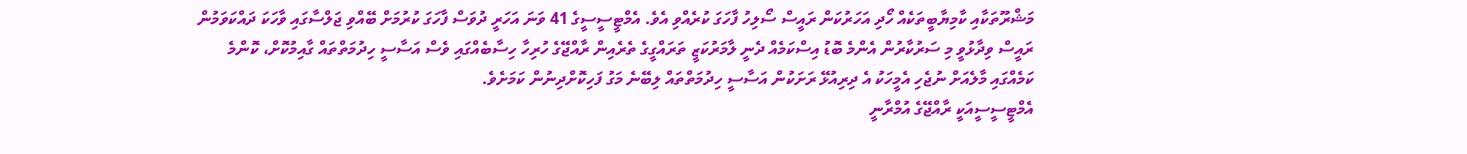މަޝްރޫތަކާއި ކާމިޔާބީތަކެއް ހޯދި އަހަރުކަން ރައީސް ސޯލިހު ފާހަގަ ކުރެއްވި އެވެ. އެމްޓީސީސީގެ 41 ވަނަ އަހަރީ ދުވަސް ފާހަގަ ކުރުމަށް ބޭއްވި ޖަލްސާގައި ވާހަކަ ދައްކަވަމުން ރައީސް ވިދާޅުވީ މި ސަރުކާރުން އެންމެ ބޮޑު އިސްކަމެއް ދެނީ ލާމަރުކަޒީ ތަރައްގީގެ ތެރެއިން ރާއްޖޭގެ ހުރިހާ ހިސާބެއްގައި ވެސް އަސާސީ ހިދުމަތްތައް ގާއިމުކޮށް، ކޮންމެ ކަމެއްގައި މާލެއަށް ނުޖެހި އެމީހަކު އެ ދިރިއުޅޭ ރަށަކުން އަސާސީ ހިދުމަތްތައް ލިބޭނެ މަގު ފަހިކޮށްދިނުން ކަމަށެވެ.
އެމްޓީސީސީއަކީ ރާއްޖޭގެ އުމްރާނީ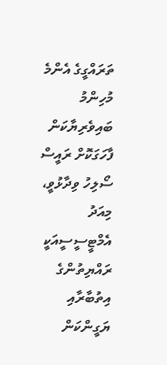ތަރައްގީގެ އެންމެ މުހިންމު ބައިވެރިޔާކަން ފާހަގަކޮށް ރައީސް ސޯލިހު ވިދާޅުވީ، މިއަދު އެމްޓީސީސީއަކީ ރައްޔިތުންގެ އިތުބާރާއި ޔަގީންކަން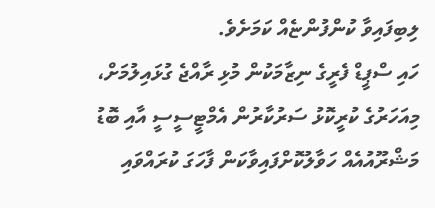ލިބިފައިވާ ކުންފުންޏެއް ކަމަށެވެ.
ހައި ސްޕީޑް ފެރީގެ ނިޒާމަކުން މުޅި ރާއްޖެ ގުޅައިލުމަށް، މިއަހަރުގެ ކުރީކޮޅު ސަރުކާރުން އެމްޓީސީސީ އާއި ބޮޑު މަޝްރޫއުއެއް ހަވާލުކޮށްފައިވާކަން ފާހަގަ ކުރައްވައި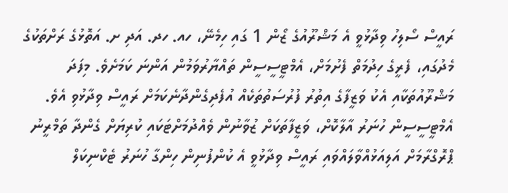ރައީސް ސޯލިހު ވިދާޅުވީ އެ މަޝްރޫއުގެ ޒޯން 1 ގައި ހިމެނޭ، ހއ. ހދ. އަދި ށ. އަތޮޅުގެ ރަށްތަކުގެ މެދުގައި، ފެރީގެ ހިދުމަތް ފެށުމަށް، އެމްޓީސީސީން ތައްޔާރުވަމުން އަންނަ ކަމަށެވެ. މިފަދަ މަޝްރޫއުތަކާއި އެކު ވަޒީފާގެ އިތުރު ފުރުސަތުތަކެއް އުފެދިގެންދާނެކަމަށް ރައީސް ވިދާޅުވި އެވެ.
އެމްޓީސީސީން ހުނަރު އާލާކޮށް، ވަޒީފާތަކަށް ޒުވާނުން ވެއްދުމަށްޓަކައި ކުރިޔަށް ގެންދާ ތަމްރީނު ޕްރޮގްރާމަށް އަލިއަޅުއްވާލައްވައި ރައީސް ވިދާޅުވީ އެ ކުންފުނިން ހިންގާ ހުނަރު ޓެކްނިކަލް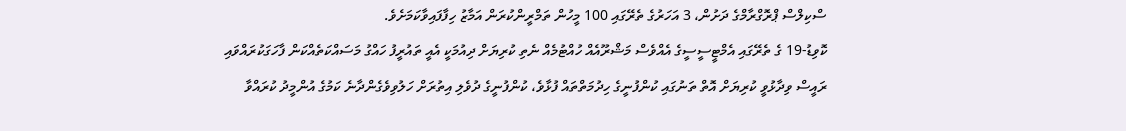ސްކިލްސް ޕްރޮގްރާމްގެ ދަށުން، 3 އަހަރުގެ ތެރޭގައި 100 މީހުން ތަމްރީންކުރަން އަމާޒު ހިފާފައިވާކަމަށެވެ.
ކޮވިޑު-19 ގެ ތެރޭގައި އެމްޓީސީސީގެ އެއްވެސް މަޝްރޫއެއް ހުއްޓުމެއް ނެތި ކުރިޔަށް ދިއުމަކީ އެއީ ތައުރީފު ހައްގު މަސައްކަތެއްކަން ފާހަގަކުރައްވައި ރައީސް ވިދާޅުވީ ކުރިޔަށް އޮތް ތަނުގައި ކުންފުނީގެ ހިދުމަތްތައް ފުޅާވެ، ކުންފުނީގެ ދުވެލި އިތުރަށް ހަލުވިވެގެންދާނެ ކަމުގެ އުންމީދު ކުރައްވާ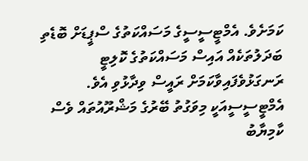ކަމަށެވެ. އެމްޓީސީސީގެ މަސައްކަތުގެ ސްޕީޑަށް ބޮޑެތި ބަދަލުތަކެއް އައިސް މަސައްކަތުގެ ކޮލިޓީ ރަނގަޅުވެފައިވާކަމަށް ރައީސް ވިދާޅުވި އެވެ.
އެމްޓީސީސީއަކީ މިވަގުތު ބޭރުގެ މަޝްރޫއުތައް ވެސް ކާމިޔާބު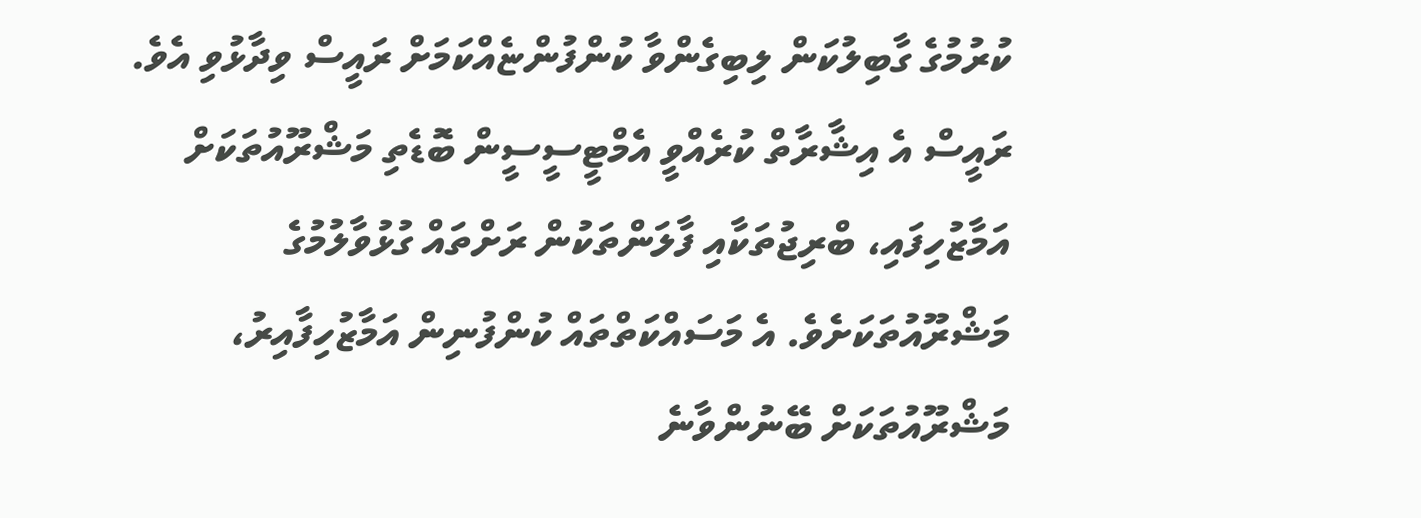ކުރުމުގެ ގާބިލުކަން ލިބިގެންވާ ކުންފުންޏެއްކަމަށް ރައީސް ވިދާޅުވި އެވެ. ރައީސް އެ އިޝާރާތް ކުރެއްވީ އެމްޓީސީސީން ބޮޑެތި މަޝްރޫއުތަކަށް އަމާޒުހިފައި، ބްރިޖުތަކާއި ފާލަންތަކުން ރަށްތައް ގުޅުވާލުމުގެ މަޝްރޫއުތަކަށެވެ. އެ މަސައްކަތްތައް ކުންފުނިން އަމާޒުހިފާއިރު، މަޝްރޫއުތަކަށް ބޭނުންވާނެ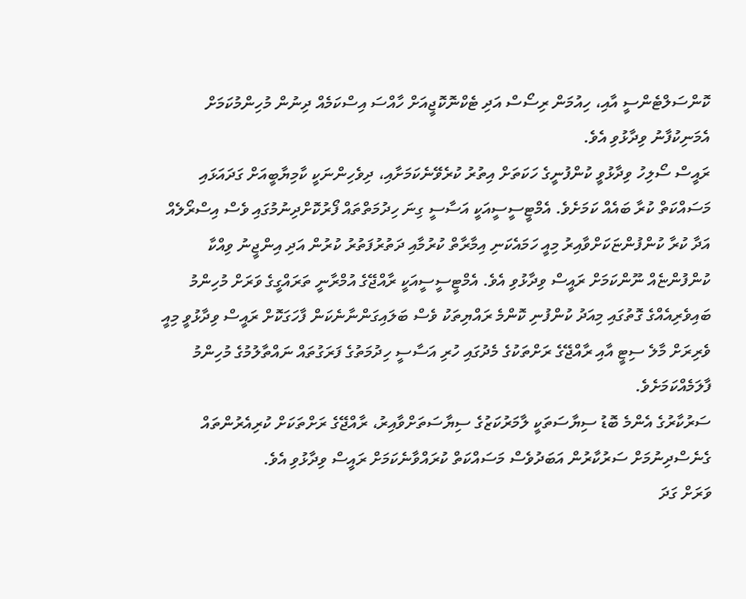ކޮންސަލްޓެންސީ އާއި، ހިއުމަން ރިސޯސް އަދި ޓެކްނޮކޮޖީއަށް ހާއްސަ އިސްކަމެއް ދިނުން މުހިންމުކަމަށް އެމަނިކުފާނު ވިދާޅުވި އެވެ.
ރައީސް ސޯލިހު ވިދާޅުވީ ކުންފުނީގެ ހަކަތަށް އިތުރު ކުރެވޭނެކަމަށާއި، ދިވެހިންނަކީ ކާމިޔާބީއަށް ގަދައަޅައި މަސައްކަތް ކުރާ ބައެއް ކަމަށެވެ. އެމްޓީސީސީއަކީ އަސާސީ ގިނަ ހިދުމަތްތައް ފޯރުކޮށްދިނުމުގައި ވެސް އިސްރޯލެއް އަދާ ކުރާ ކުންފުންޏަކަށްވާއިރު މިއީ ހަމައެކަނި އިމާރާތް ކުރުމާއި ދަތުރުފަތުރު ކުރުން އަދި އިންޖީނު ވިއްކާ ކުންފުންޏެއް ނޫންކަމަށް ރައީސް ވިދާޅުވި އެވެ. އެމްޓީސީސީއަކީ ރާއްޖޭގެ އުމްރާނީ ތަރައްގީގެ ވަރަށް މުހިންމު ބައިވެރިއެއްގެ ގޮތުގައި މިއަދު ކުންފުނި ކޮންމެ ރައްޔިތަކު ވެސް ބަލައިގަންނާނެކަން ފާހަގަކޮށް ރައީސް ވިދާޅުވީ މިއީ ވެރިރަށް މާލެ ސިޓީ އާއި ރާއްޖޭގެ ރަށްތަކުގެ މެދުގައި ހުރި އަސާސީ ހިދުމަތުގެ ފަރަގުތައް ނައްތާލުމުގެ މުހިންމު ފާލަމެއްކަމަށެވެ.
ސަރުކާރުގެ އެންމެ ބޮޑު ސިޔާސަތަކީ ލާމަރުކަޒުގެ ސިޔާސަތަށްވާއިރު، ރާއްޖޭގެ ރަށްތަކަށް ކުރިއެރުންތައް ގެނެސްދިނުމަށް ސަރުކާރުން އަބަދުވެސް މަސައްކަތް ކުރައްވާނެކަމަށް ރައީސް ވިދާޅުވި އެވެ.
ވަރަށް ގަދަ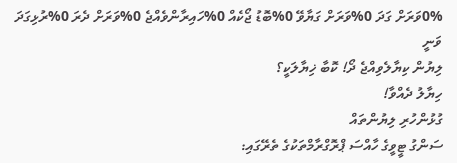0%ވަރަށް ގަދަ 0%ވަރަށް ގަޔާވޭ 0%ބޮޑު ޖޯކެއް 0%ހައިރާންވެއްޖެ 0%ވަރަށް ދެރަ 0%ރުޅިގަދަ ވަނީ
ލިޔުން ކިޔާލެވިއްޖެ ދޯ! ކޮބާ ޚިޔާލަކީ؟
ހިޔާލު ދެއްވާ!
ގުޅުންހުރި ލިޔުންތައް
ސަންގު ޓީވީގެ ހާއްސަ ޕްރޮގްރާމްތަކުގެ ތެރޭގައި: